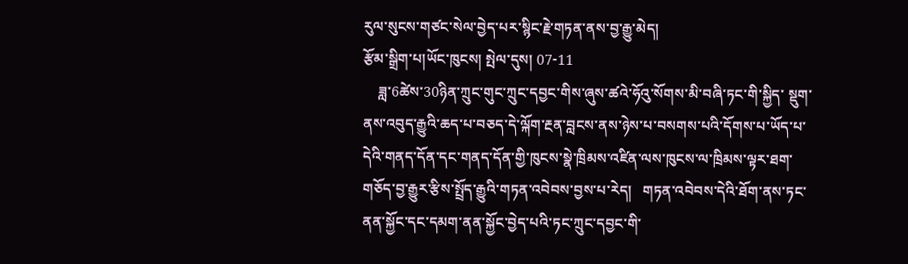རུལ་སུངས་གཙང་སེལ་བྱེད་པར་སྙིང་རྗེ་གཏན་ནས་བྱ་རྒྱུ་མེད།
རྩོམ་སྒྲིག་པ།ཡོང་ཁུངས། སྤེལ་དུས། 07-11
    ཟླ་6ཚེས་30ཉིན་ཀྲུང་གུང་ཀྲུང་དབྱང་གིས་ཞུས་ཚའེ་ཧོའུ་སོགས་མི་བཞི་ཏང་གི་སྐྱིད་ སྡུག་ནས་འབུད་རྒྱུའི་ཆད་པ་བཅད་དེ་ལྐོག་རྔན་བླངས་ནས་ཉེས་པ་བསགས་པའི་དོགས་པ་ཡོད་པ་དེའི་གནད་དོན་དང་གནད་དོན་གྱི་ཁུངས་སྣེ་ཁྲིམས་འཛིན་ལས་ཁུངས་ལ་ཁྲིམས་ལྟར་ཐག་གཅོད་བྱ་རྒྱུར་རྩིས་སྤྲོད་རྒྱུའི་གཏན་འབེབས་བྱས་པ་རེད།   གཏན་འབེབས་དེའི་ཐོག་ནས་ཏང་ནན་སྐྱོང་དང་དམག་ནན་སྐྱོང་བྱེད་པའི་ཏང་ཀྲུང་དབྱང་གི་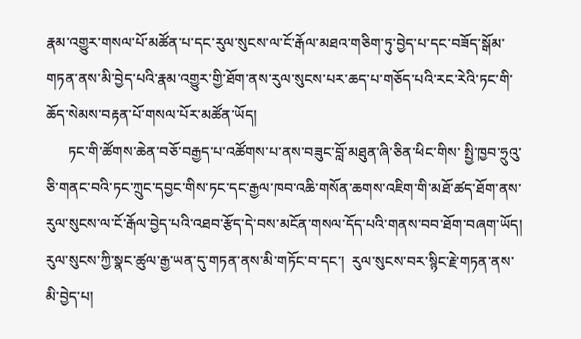རྣམ་འགྱུར་གསལ་པོ་མཚོན་པ་དང་རུལ་སུངས་ལ་ངོ་རྒོལ་མཐའ་གཅིག་ཏུ་བྱེད་པ་དང་བཟོད་སྒོམ་གཏན་ནས་མི་བྱེད་པའི་རྣམ་འགྱུར་གྱི་ཐོག་ནས་རུལ་སུངས་པར་ཆད་པ་གཅོད་པའི་རང་རེའི་ཏང་གི་ཆོད་སེམས་བརྟན་པོ་གསལ་པོར་མཚོན་ཡོད།
      ཏང་གི་ཚོགས་ཆེན་བཅོ་བརྒྱད་པ་འཚོགས་པ་ནས་བཟུང་བློ་མཐུན་ཞི་ཅིན་ཕིང་གིས་ སྤྱི་ཁྱབ་ཧྲུའུ་ཅི་གནང་བའི་ཏང་ཀྲུང་དབྱང་གིས་ཏང་དང་རྒྱལ་ཁབ་འཆི་གསོན་ཆགས་འཇིག་གི་མཐོ་ཚད་ཐོག་ནས་རུལ་སུངས་ལ་ངོ་རྒོལ་བྱེད་པའི་འཐབ་རྩོད་དེ་བས་མངོན་གསལ་དོད་པའི་གནས་བབ་ཐོག་བཞག་ཡོད།  རུལ་སུངས་ཀྱི་སྣང་ཚུལ་རྒྱ་ཡན་དུ་གཏན་ནས་མི་གཏོང་བ་དང་།  རུལ་སུངས་བར་སྙིང་རྗེ་གཏན་ནས་མི་བྱེད་པ།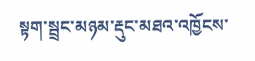སྟག་སྦྲང་མཉམ་རྡུང་མཐའ་འཁྱོངས་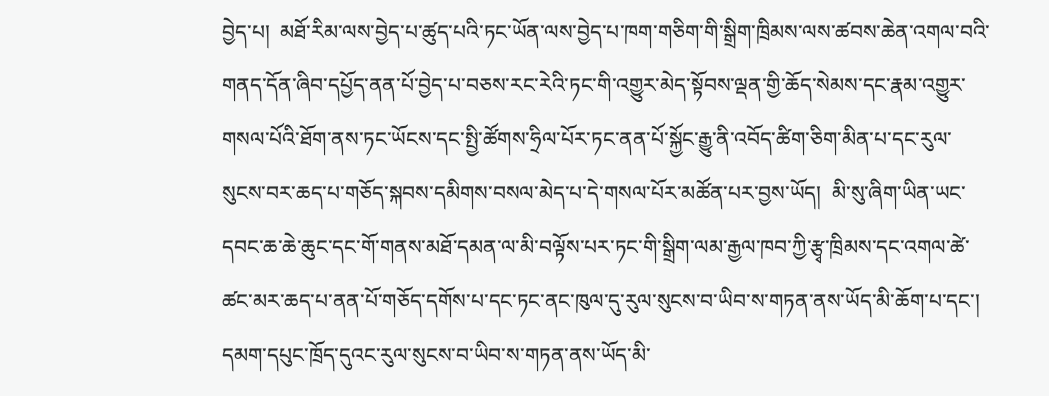བྱེད་པ།  མཐོ་རིམ་ལས་བྱེད་པ་ཚུད་པའི་ཏང་ཡོན་ལས་བྱེད་པ་ཁག་གཅིག་གི་སྒྲིག་ཁྲིམས་ལས་ཚབས་ཆེན་འགལ་བའི་གནད་དོན་ཞིབ་དཔྱོད་ནན་པོ་བྱེད་པ་བཅས་རང་རེའི་ཏང་གི་འགྱུར་མེད་སྟོབས་ལྡན་གྱི་ཆོད་སེམས་དང་རྣམ་འགྱུར་གསལ་པོའི་ཐོག་ནས་ཏང་ཡོངས་དང་སྤྱི་ཚོགས་ཧྲིལ་པོར་ཏང་ནན་པོ་སྐྱོང་རྒྱུ་ནི་འབོད་ཚིག་ཅིག་མིན་པ་དང་རུལ་སུངས་བར་ཆད་པ་གཅོད་སྐབས་དམིགས་བསལ་མེད་པ་དེ་གསལ་པོར་མཚོན་པར་བྱས་ཡོད།  མི་སུ་ཞིག་ཡིན་ཡང་དབང་ཆ་ཆེ་ཆུང་དང་གོ་གནས་མཐོ་དམན་ལ་མི་བལྟོས་པར་ཏང་གི་སྒྲིག་ལམ་རྒྱལ་ཁབ་ཀྱི་རྩྭ་ཁྲིམས་དང་འགལ་ཚེ་ཚང་མར་ཆད་པ་ནན་པོ་གཅོད་དགོས་པ་དང་ཏང་ནང་ཁུལ་དུ་རུལ་སུངས་བ་ཡིབ་ས་གཏན་ནས་ཡོད་མི་ཆོག་པ་དང་།  དམག་དཔུང་ཁྲོད་དུའང་རུལ་སུངས་བ་ཡིབ་ས་གཏན་ནས་ཡོད་མི་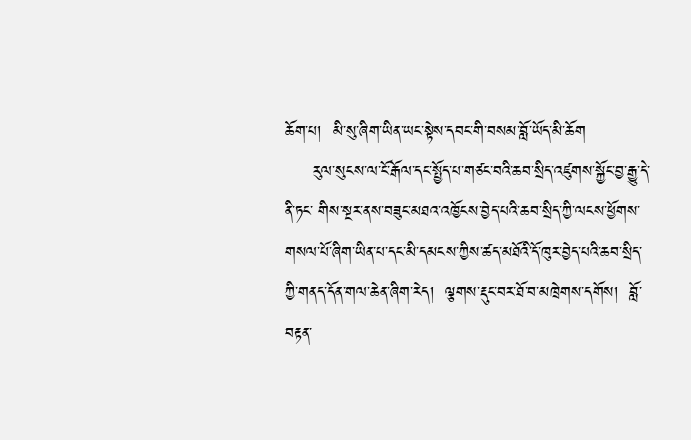ཆོག་པ།  མི་སུ་ཞིག་ཡིན་ཡང་སྟེས་དབང་གི་བསམ་བློ་ཡོད་མི་ཆོག
     རུལ་སུངས་ལ་ངོ་རྒོལ་དང་སྤྱོད་པ་གཙང་བའི་ཆབ་སྲིད་འཛུགས་སྐྱོང་བྱ་རྒྱུ་དེ་ནི་ཏང་ གིས་སྔར་ནས་བཟུང་མཐའ་འཁྱོངས་བྱེད་པའི་ཆབ་སྲིད་ཀྱི་ལངས་ཕྱོགས་གསལ་པོ་ཞིག་ཡིན་པ་དང་མི་དམངས་ཀྱིས་ཚད་མཐོའི་དོ་ཁུར་བྱེད་པའི་ཆབ་སྲིད་ཀྱི་གནད་དོན་གལ་ཆེན་ཞིག་རེད།  ལྕགས་རྡུང་བར་ཐོ་བ་མཁྲེགས་དགོས།  བློ་བརྟན་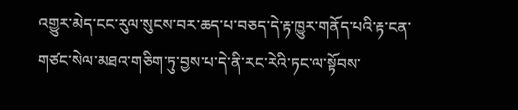འགྱུར་མེད་ངང་རུལ་སུངས་བར་ཆད་པ་བཅད་དེ་རྟ་ཁྱུར་གནོད་པའི་རྟ་ངན་གཙང་སེལ་མཐའ་གཅིག་ཏུ་བྱས་པ་དེ་ནི་རང་རེའི་ཏང་ལ་སྟོབས་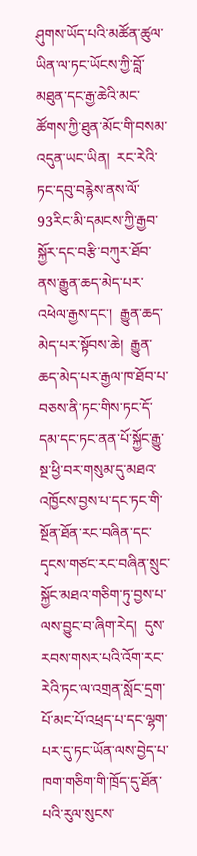ཤུགས་ཡོད་པའི་མཚོན་ཚུལ་ཡིན་ལ་ཏང་ཡོངས་ཀྱི་བློ་མཐུན་དང་རྒྱ་ཆེའི་མང་ཚོགས་ཀྱི་ཐུན་མོང་གི་བསམ་འདུན་ཡང་ཡིན།  རང་རེའི་ཏང་དབུ་བརྙེས་ནས་ལོ་93རིང་མི་དམངས་ཀྱི་རྒྱབ་སྐྱོར་དང་བརྩི་བཀུར་ཐོབ་ནས་རྒྱུན་ཆད་མེད་པར་འཕེལ་རྒྱས་དང་།  རྒྱུན་ཆད་མེད་པར་སྟོབས་ཆེ།  རྒྱུན་ཆད་མེད་པར་རྒྱལ་ཁ་ཐོབ་པ་བཅས་ནི་ཏང་གིས་ཏང་དོ་དམ་དང་ཏང་ནན་པོ་སྐྱོང་རྒྱུ་སྔ་ཕྱི་བར་གསུམ་དུ་མཐའ་འཁྱོངས་བྱས་པ་དང་ཏང་གི་སྔོན་ཐོན་རང་བཞིན་དང་དྭངས་གཙང་རང་བཞིན་སྲུང་སྐྱོང་མཐའ་གཅིག་ཏུ་བྱས་པ་ལས་བྱུང་བ་ཞིག་རེད།  དུས་རབས་གསར་པའི་འོག་རང་རེའི་ཏང་ལ་འགྲན་སློང་དྲག་པོ་མང་པོ་འཕྲད་པ་དང་ལྷག་པར་དུ་ཏང་ཡོན་ལས་བྱེད་པ་ཁག་གཅིག་གི་ཁྲོད་དུ་ཐོན་པའི་རུལ་སུངས་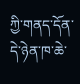ཀྱི་གནད་དོན་དེ་ཉེན་ཁ་ཆེ་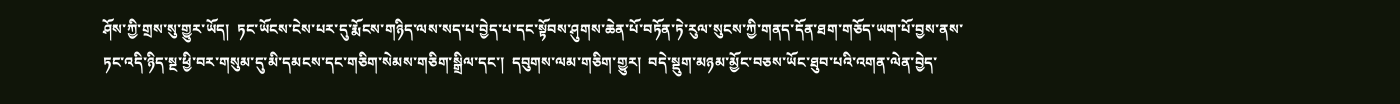ཤོས་ཀྱི་གྲས་སུ་གྱུར་ཡོད།  ཏང་ཡོངས་ངེས་པར་དུ་རྨོངས་གཉིད་ལས་སད་པ་བྱེད་པ་དང་སྟོབས་ཤུགས་ཆེན་པོ་བཏོན་ཏེ་རུལ་སུངས་ཀྱི་གནད་དོན་ཐག་གཅོད་ཡག་པོ་བྱས་ནས་ཏང་འདི་ཉིད་སྔ་ཕྱི་བར་གསུམ་དུ་མི་དམངས་དང་གཅིག་སེམས་གཅིག་སྒྲིལ་དང་།  དབུགས་ལམ་གཅིག་གྱུར།  བདེ་སྡུག་མཉམ་མྱོང་བཅས་ཡོང་ཐུབ་པའི་འགན་ལེན་བྱེད་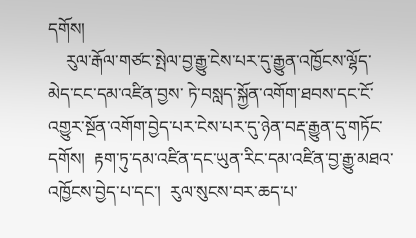དགོས།
    རུལ་རྒོལ་གཙང་སྤེལ་བྱ་རྒྱུ་ངེས་པར་དུ་རྒྱུན་འཁྱོངས་ལྷོད་མེད་ངང་དམ་འཛིན་བྱས་ ཏེ་བསླད་སྐྱོན་འགོག་ཐབས་དང་ངོ་འགྱུར་སྔོན་འགོག་བྱེད་པར་ངེས་པར་དུ་ཉེན་བརྡ་རྒྱུན་དུ་གཏོང་དགོས།  རྟག་ཏུ་དམ་འཛིན་དང་ཡུན་རིང་དམ་འཛིན་བྱ་རྒྱུ་མཐའ་འཁྱོངས་བྱེད་པ་དང་།  རུལ་སུངས་བར་ཆད་པ་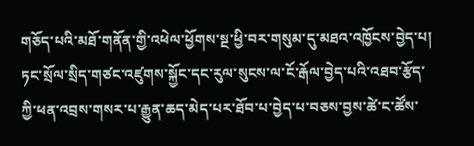གཅོད་པའི་མཐོ་གནོན་གྱི་འཕེལ་ཕྱོགས་སྔ་ཕྱི་བར་གསུམ་དུ་མཐའ་འཁྱོངས་བྱེད་པ།  ཏང་སྲོལ་སྲིད་གཙང་འཛུགས་སྐྱོང་དང་རུལ་སུངས་ལ་ངོ་རྒོལ་བྱེད་པའི་འཐབ་རྩོད་ཀྱི་ཕན་འབྲས་གསར་པ་རྒྱུན་ཆད་མེད་པར་ཐོབ་པ་བྱེད་པ་བཅས་བྱས་ཚེ་ང་ཚོས་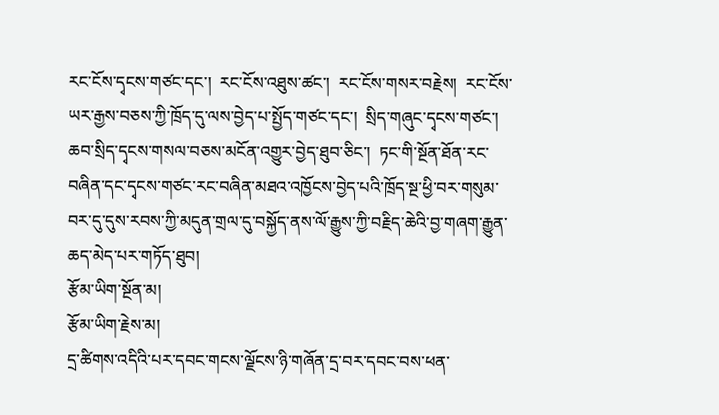རང་ངོས་དྭངས་གཙང་དང་།  རང་ངོས་འཐུས་ཚང་།  རང་ངོས་གསར་བརྗེས།  རང་ངོས་ཡར་རྒྱས་བཅས་ཀྱི་ཁྲོད་དུ་ལས་བྱེད་པ་སྤྱོད་གཙང་དང་།  སྲིད་གཞུང་དྭངས་གཙང་།  ཆབ་སྲིད་དྭངས་གསལ་བཅས་མངོན་འགྱུར་བྱེད་ཐུབ་ཅིང་།  ཏང་གི་སྔོན་ཐོན་རང་བཞིན་དང་དྭངས་གཙང་རང་བཞིན་མཐའ་འཁྱོངས་བྱེད་པའི་ཁྲོད་སྔ་ཕྱི་བར་གསུམ་བར་དུ་དུས་རབས་ཀྱི་མདུན་གྲལ་དུ་བསྐྱོད་ནས་ལོ་རྒྱུས་ཀྱི་བརྗིད་ཆེའི་བྱ་གཞག་རྒྱུན་ཆད་མེད་པར་གཏོད་ཐུབ།
རྩོམ་ཡིག་སྔོན་མ།
རྩོམ་ཡིག་རྗེས་མ།
དྲ་ཚིགས་འདིའི་པར་དབང་གངས་ལྗོངས་ཉི་གཞོན་དྲ་བར་དབང་བས་ཕན་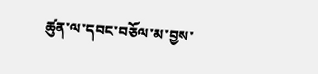ཚུན་ལ་དབང་བཅོལ་མ་བྱས་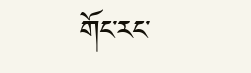གོང་རང་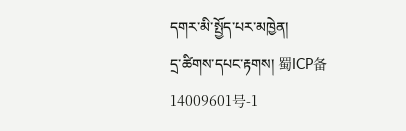དགར་མི་སྤྱོད་པར་མཁྱེན།
དྲ་ཚིགས་དཔང་རྟགས། 蜀ICP备14009601号-1